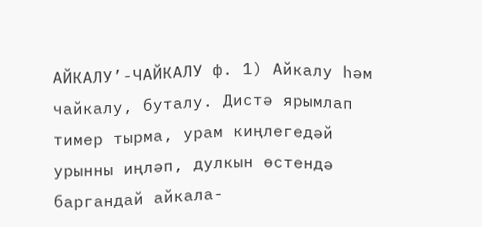АЙКАЛУ’-ЧАЙКАЛУ ф. 1) Айкалу һәм чайкалу, буталу. Дистә ярымлап тимер тырма, урам киңлегедәй урынны иңләп, дулкын өстендә баргандай айкала-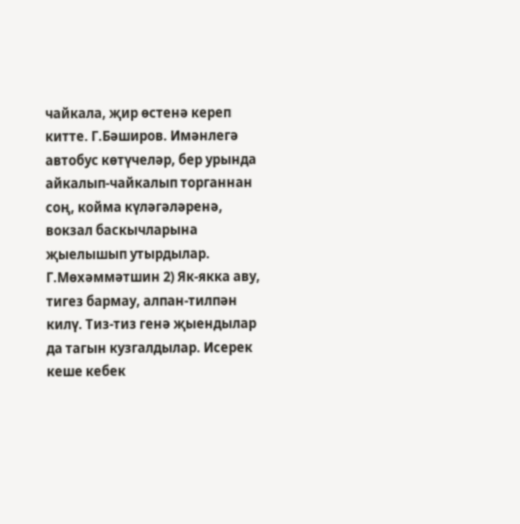чайкала, җир өстенә кереп китте. Г.Бәширов. Имәнлегә автобус көтүчеләр, бер урында айкалып-чайкалып торганнан соң, койма күләгәләренә, вокзал баскычларына җыелышып утырдылар. Г.Мөхәммәтшин 2) Як-якка аву, тигез бармау, алпан-тилпән килү. Тиз-тиз генә җыендылар да тагын кузгалдылар. Исерек кеше кебек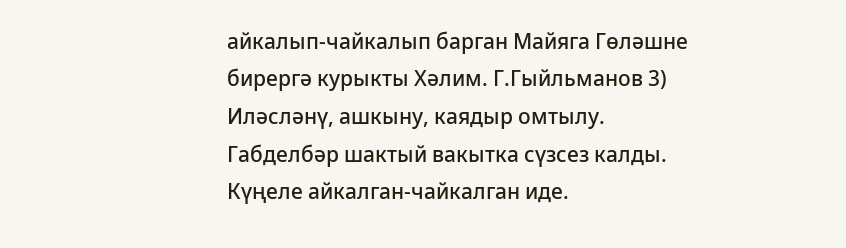айкалып-чайкалып барган Майяга Гөләшне бирергә курыкты Хәлим. Г.Гыйльманов 3) Иләсләнү, ашкыну, каядыр омтылу. Габделбәр шактый вакытка сүзсез калды. Күңеле айкалган-чайкалган иде.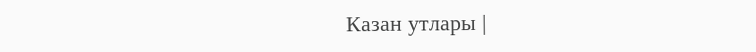Казан утлары |